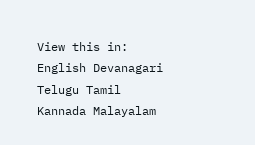View this in:
English Devanagari Telugu Tamil Kannada Malayalam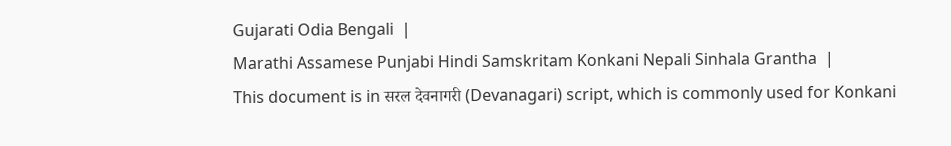Gujarati Odia Bengali  |
Marathi Assamese Punjabi Hindi Samskritam Konkani Nepali Sinhala Grantha  |
This document is in सरल देवनागरी (Devanagari) script, which is commonly used for Konkani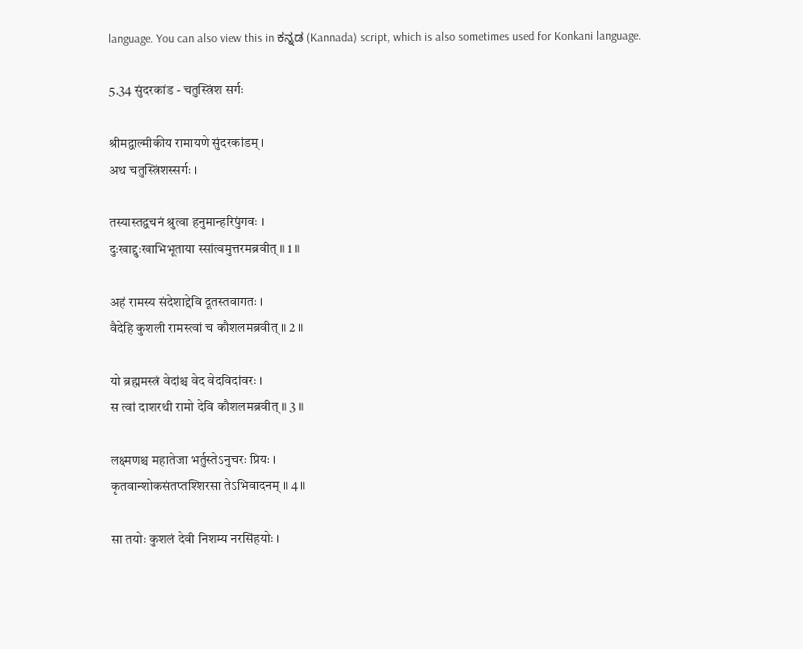language. You can also view this in ಕನ್ನಡ (Kannada) script, which is also sometimes used for Konkani language.

5.34 सुंदरकांड - चतुस्त्रिंश सर्गः

श्रीमद्वाल्मीकीय रामायणे सुंदरकांडम् ।
अथ चतुस्त्रिंशस्सर्गः ।

तस्यास्तद्वचनं श्रुत्वा हनुमान्हरिपुंगवः ।
दुःखाद्दुःखाभिभूताया स्सांत्वमुत्तरमब्रवीत् ॥ 1 ॥

अहं रामस्य संदेशाद्देवि दूतस्तवागतः ।
वैदेहि कुशली रामस्त्वां च कौशलमब्रवीत् ॥ 2 ॥

यो ब्रह्ममस्त्रं वेदांश्च वेद वेदविदांवरः ।
स त्वां दाशरथी रामो देवि कौशलमब्रवीत् ॥ 3 ॥

लक्ष्मणश्च महातेजा भर्तुस्तेऽनुचरः प्रियः ।
कृतवान्शोकसंतप्तश्शिरसा तेऽभिवादनम् ॥ 4 ॥

सा तयोः कुशलं देवी निशम्य नरसिंहयोः ।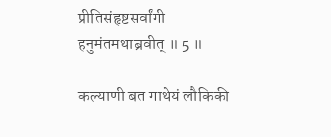प्रीतिसंहृष्टसर्वांगी हनुमंतमथाब्रवीत् ॥ 5 ॥

कल्याणी बत गाथेयं लौकिकी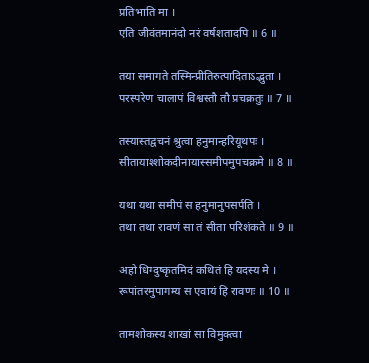प्रतिभाति मा ।
एति जीवंतमानंदो नरं वर्षशतादपि ॥ 6 ॥

तया समागते तस्मिन्प्रीतिरुत्पादिताऽद्भुता ।
परस्परेण चालापं विश्वस्तौ तौ प्रचक्रतुः ॥ 7 ॥

तस्यास्तद्वचनं श्रुत्वा हनुमान्हरियूथपः ।
सीतायाश्शोकदीनायास्समीपमुपचक्रमे ॥ 8 ॥

यथा यथा समीपं स हनुमानुपसर्पति ।
तथा तथा रावणं सा तं सीता परिशंकते ॥ 9 ॥

अहो धिग्दुष्कृतमिदं कथितं हि यदस्य मे ।
रूपांतरमुपागम्य स एवायं हि रावणः ॥ 10 ॥

तामशोकस्य शाखां सा विमुक्त्वा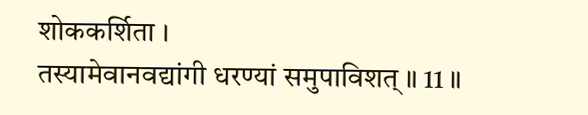शोककर्शिता ।
तस्यामेवानवद्यांगी धरण्यां समुपाविशत् ॥ 11 ॥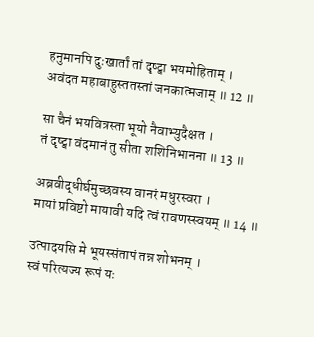हनुमानपि दुःखार्तां तां दृष्ट्वा भयमोहिताम् ।
अवंदत महाबाहुस्ततस्तां जनकात्मजाम् ॥ 12 ॥

सा चैनं भयवित्रस्ता भूयो नैवाभ्युदैक्षत ।
तं दृष्ट्वा वंदमानं तु सीता शशिनिभानना ॥ 13 ॥

अब्रवीद्धीर्घमुच्छवस्य वानरं मधुरस्वरा ।
मायां प्रविष्टो मायावी यदि त्वं रावणस्स्वयम् ॥ 14 ॥

उत्पादयसि मे भूयस्संतापं तन्न शोभनम् ।
स्वं परित्यज्य रूपं यः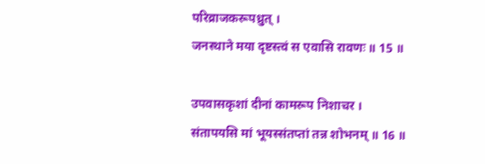परिव्राजकरूपध्रुत् ।
जनस्थाने मया दृष्टस्त्वं स एवासि रावणः ॥ 15 ॥

उपवासकृशां दीनां कामरूप निशाचर ।
संतापयसि मां भूयस्संतप्तां तन्न शोभनम् ॥ 16 ॥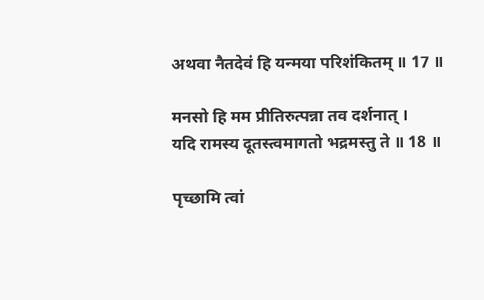अथवा नैतदेवं हि यन्मया परिशंकितम् ॥ 17 ॥

मनसो हि मम प्रीतिरुत्पन्ना तव दर्शनात् ।
यदि रामस्य दूतस्त्वमागतो भद्रमस्तु ते ॥ 18 ॥

पृच्छामि त्वां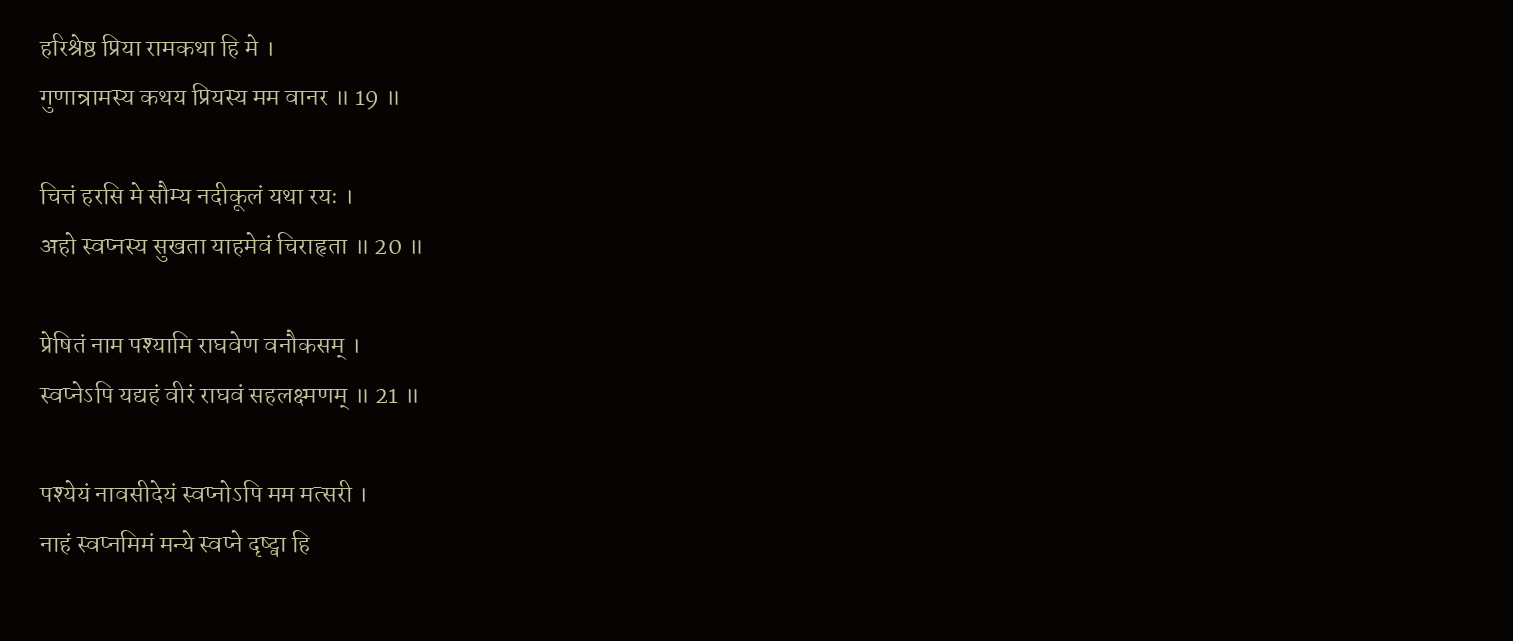हरिश्रेष्ठ प्रिया रामकथा हि मे ।
गुणान्रामस्य कथय प्रियस्य मम वानर ॥ 19 ॥

चित्तं हरसि मे सौम्य नदीकूलं यथा रयः ।
अहो स्वप्नस्य सुखता याहमेवं चिराहृता ॥ 20 ॥

प्रेषितं नाम पश्यामि राघवेण वनौकसम् ।
स्वप्नेऽपि यद्यहं वीरं राघवं सहलक्ष्मणम् ॥ 21 ॥

पश्येयं नावसीदेयं स्वप्नोऽपि मम मत्सरी ।
नाहं स्वप्नमिमं मन्ये स्वप्ने दृष्ट्वा हि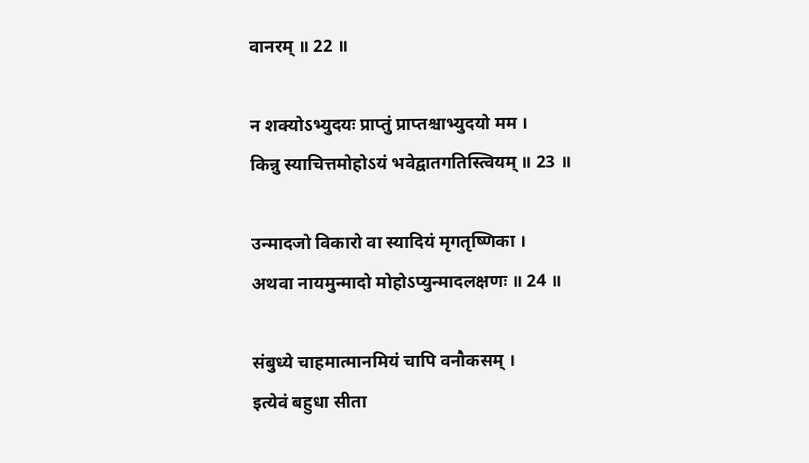वानरम् ॥ 22 ॥

न शक्योऽभ्युदयः प्राप्तुं प्राप्तश्चाभ्युदयो मम ।
किन्नु स्याचित्तमोहोऽयं भवेद्वातगतिस्त्वियम् ॥ 23 ॥

उन्मादजो विकारो वा स्यादियं मृगतृष्णिका ।
अथवा नायमुन्मादो मोहोऽप्युन्मादलक्षणः ॥ 24 ॥

संबुध्ये चाहमात्मानमियं चापि वनौकसम् ।
इत्येवं बहुधा सीता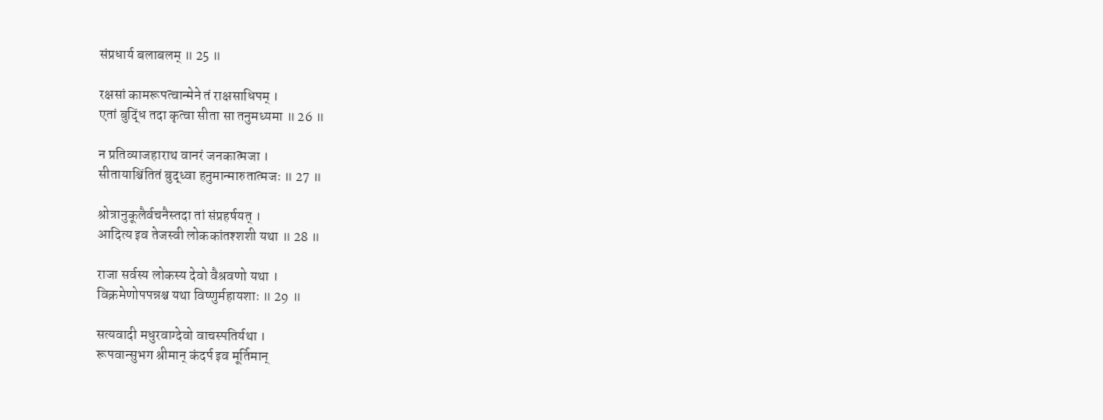संप्रधार्य बलाबलम् ॥ 25 ॥

रक्षसां कामरूपत्वान्मेने तं राक्षसाधिपम् ।
एतां बुद्धिं तदा कृत्वा सीता सा तनुमध्यमा ॥ 26 ॥

न प्रतिव्याजहाराथ वानरं जनकात्मजा ।
सीतायाश्चिंतितं बुद्ध्वा हनुमान्मारुतात्मजः ॥ 27 ॥

श्रोत्रानुकूलैर्वचनैस्तदा तां संप्रहर्षयत् ।
आदित्य इव तेजस्वी लोककांतश्शशी यथा ॥ 28 ॥

राजा सर्वस्य लोकस्य देवो वैश्रवणो यथा ।
विक्रमेणोपपन्नश्च यथा विष्णुर्महायशाः ॥ 29 ॥

सत्यवादी मधुरवाग्देवो वाचस्पतिर्यथा ।
रूपवान्सुभग श्रीमान् कंदर्प इव मूर्तिमान्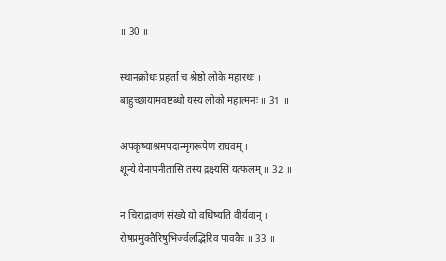॥ 30 ॥

स्थानक्रोधः प्रहर्ता च श्रेष्ठो लोके महारथः ।
बाहुच्छायामवष्टब्धो यस्य लोको महात्मनः ॥ 31 ॥

अपकृष्याश्रमपदान्मृगरूपेण राघवम् ।
शून्ये येनापनीतासि तस्य द्रक्ष्यसि यत्फलम् ॥ 32 ॥

न चिराद्रावणं संख्ये यो वधिष्यति वीर्यवान् ।
रोषप्रमुक्तैरिषुभिर्ज्वलद्भिरिव पावकैः ॥ 33 ॥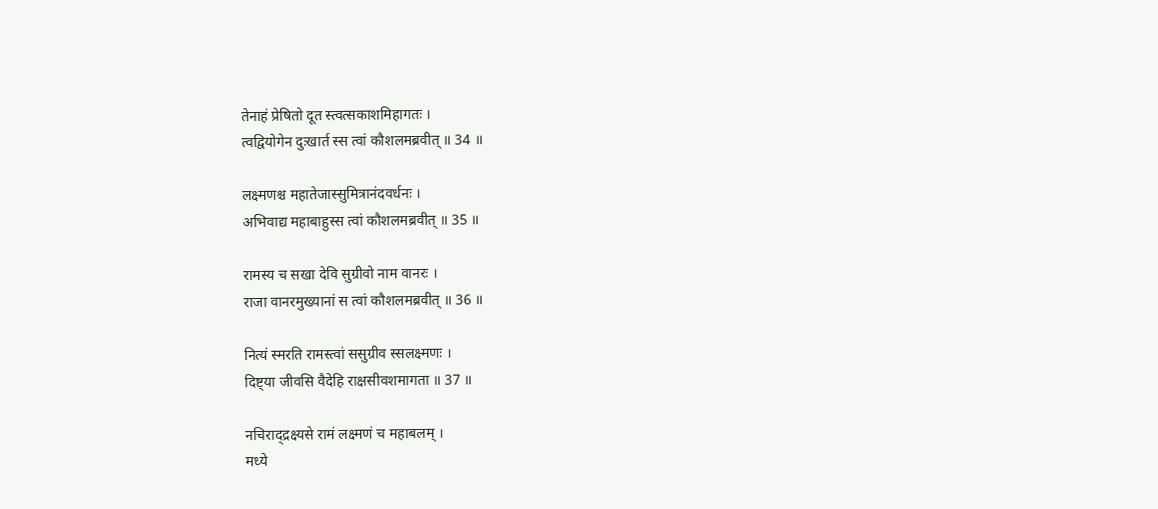तेनाहं प्रेषितो दूत स्त्वत्सकाशमिहागतः ।
त्वद्वियोगेन दुःखार्त स्स त्वां कौशलमब्रवीत् ॥ 34 ॥

लक्ष्मणश्च महातेजास्सुमित्रानंदवर्धनः ।
अभिवाद्य महाबाहुस्स त्वां कौशलमब्रवीत् ॥ 35 ॥

रामस्य च सखा देवि सुग्रीवो नाम वानरः ।
राजा वानरमुख्यानां स त्वां कौशलमब्रवीत् ॥ 36 ॥

नित्यं स्मरति रामस्त्वां ससुग्रीव स्सलक्ष्मणः ।
दिष्ट्या जीवसि वैदेहि राक्षसीवशमागता ॥ 37 ॥

नचिराद्द्रक्ष्यसे रामं लक्ष्मणं च महाबलम् ।
मध्ये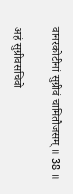वानरकोटीनां सुग्रीवं चामितौजसम् ॥ 38 ॥

अहं सुग्रीवसचिवो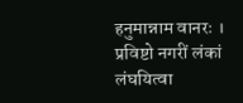हनुमान्नाम वानरः ।
प्रविष्टो नगरीं लंकां लंघयित्वा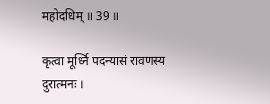महोदधिम् ॥ 39 ॥

कृत्वा मूर्ध्नि पदन्यासं रावणस्य दुरात्मनः ।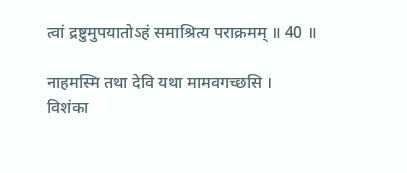त्वां द्रष्टुमुपयातोऽहं समाश्रित्य पराक्रमम् ॥ 40 ॥

नाहमस्मि तथा देवि यथा मामवगच्छसि ।
विशंका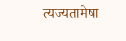त्यज्यतामेषा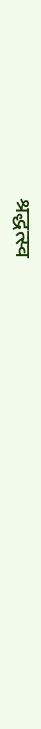श्रद्धत्स्व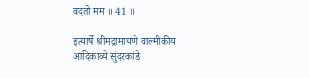वदतो मम ॥ 41 ॥

इत्यार्षे श्रीमद्रामायणे वाल्मीकीय आदिकाव्ये सुंदरकांडे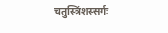चतुस्त्रिंशस्सर्गः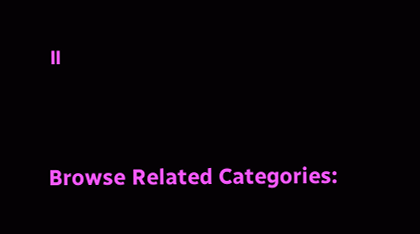॥




Browse Related Categories: